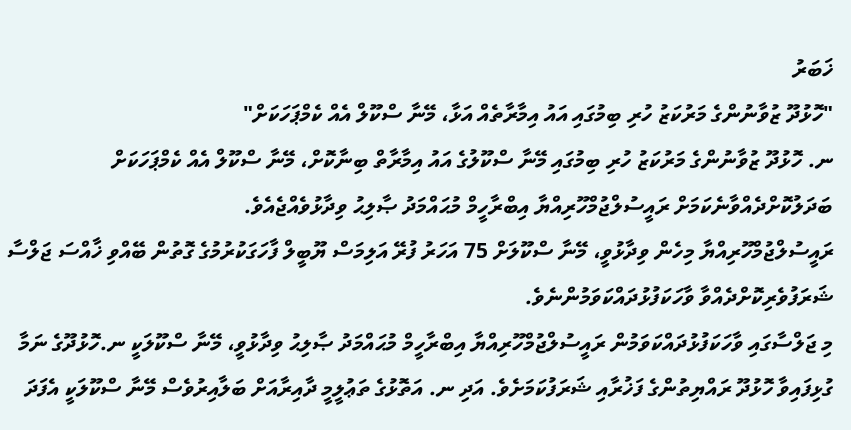ޚަބަރު
"ހޮޅުދޫ ޒުވާނުންގެ މަރުކަޒު ހުރި ބިމުގައި އައު އިމާރާތެއް އަޅާ، މޭނާ ސްކޫލް އެއް ކެމްޕަހަކަށް"
ނ. ހޮޅުދޫ ޒުވާނުންގެ މަރުކަޒު ހުރި ބިމުގައި މޭނާ ސްކޫލުގެ އައު އިމާރާތް ބިނާކޮށް، މޭނާ ސްކޫލް އެއް ކެމްޕަހަކަށް ބަދަލުކޮށްދެއްވާނެކަމަށް ރައީސުލްޖުމްހޫރިއްޔާ އިބްރާހީމް މުޙައްމަދު ޞާލިޙު ވިދާޅުވެއްޖެއެވެ.
ރައީސުލްޖުމްހޫރިއްޔާ މިހެން ވިދާޅުވީ، މޭނާ ސްކޫލަށް 75 އަހަރު ފުރޭ އަލިމަސް ޔޫބީލް ފާހަގަކުރުމުގެ ގޮތުން ބޭއްވި ޚާއްސަ ޖަލްސާ ޝަރަފުވެރިކޮށްދެއްވާ ވާހަކަފުޅުދައްކަވަމުންނެވެ.
މި ޖަލްސާގައި ވާހަކަފުޅުދައްކަވަމުން ރައީސުލްޖުމްހޫރިއްޔާ އިބްރާހީމް މުޙައްމަދު ޞާލިޙު ވިދާޅުވީ، މޭނާ ސްކޫލަކީ ނ.ހޮޅުދޫގެ ނަމާ ގުޅިފައިވާ ހޮޅުދޫ ރައްޔިތުންގެ ފަޚުރާއި ޝަރަފުކަމަށެވެ. އަދި ނ. އަތޮޅުގެ ތަޢުލީމީ ދާއިރާއަށް ބަލާއިރުވެސް މޭނާ ސްކޫލަކީ އެފަދަ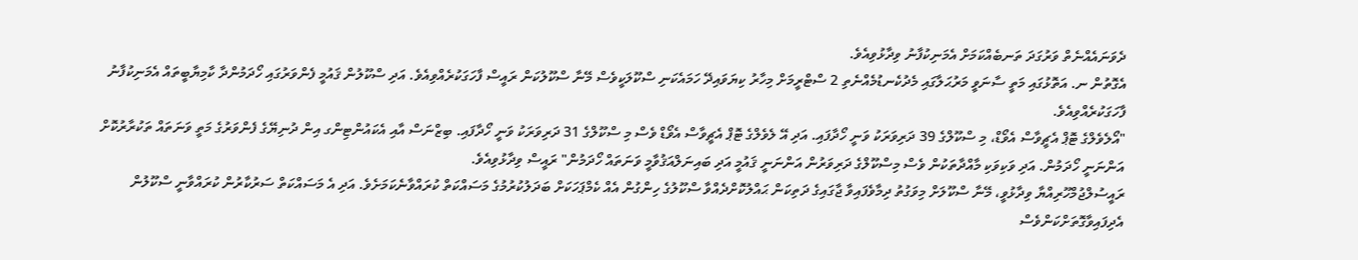ދެވަނައެއްނެތް ވަރުގަދަ ތަނބެއްކަމަށް އެމަނިކުފާނު ވިދާޅުވިއެވެ.
އެގޮތުން ނ. އަތޮޅުގައި މަތީ ސާނަވީ މަރުޙަލާގައި މެދުކެނޑުމެއްނެތި 2 ސްޓްރީމަށް މިހާރު ކިޔަވައިދޭ ހަމައެކަނި ސްކޫލަކީވެސް މޭނާ ސްކޫލުކަން ރައީސް ފާހަގަކުރެއްވިއެވެ. އަދި ސްކޫލުން ޤައުމީ ފެންވަރުގައި ހޯދަމުންދާ ކާމިޔާބީތައް އެމަނިކުފާނު ފާހަގަކުރެއްވިއެވެ.
"އޯލެވެލްގެ ޓޮޕް އެޗީވާސް އެވޯޑް، މި ސްކޫލްގެ 39 ދަރިވަރަކު ވަނީ ހޯދާފައި. އަދި އޭ ލެވެލްގެ ޓޮޕް އެޗީވާސް އެވޯޑް ވެސް މި ސްކޫލްގެ 31 ދަރިވަރަކު ވަނީ ހޯދާފައި. ބިޒްނަސް އާއި އެކައުންޓިންގ އިން ދުނިޔޭގެ ފެންވަރުގެ މަތީ ވަނަތައް ތަކުރާރުކޮށް އަންނަނީ ހޯދަމުން. އަދި ވަކިވަކި މާއްދާތަކުން ވެސް މިސްކޫލްގެ ދަރިވަރުން އަންނަނީ ޤައުމީ އަދި ބައިނަލްއަޤުވާމީ ވަނަތައް ހޯދަމުން" ރައީސް ވިދާޅުވިއެވެ.
ރައީސުލްޖުމްހޫރިއްޔާ ވިދާޅުވީ، މޭނާ ސްކޫލަށް މިވަގުތު ދިމާވެފައިވާ ޖާގައިގެ ދަތިކަން ޙައްލުކޮށްދެއްވާ ސްކޫލުގެ ހިންގުން އެއް ކެމްޕަހަކަށް ބަދަލުކުރުމުގެ މަސައްކަތް ކުރައްވާނެކަމަށެވެ. އަދި އެ މަސައްކަތް ސަރުކާރުން ކުރައްވާނީ ސްކޫލުން އެދިފައިވާގޮތަށްކަންވެސް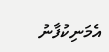އެމަނިކުފާނު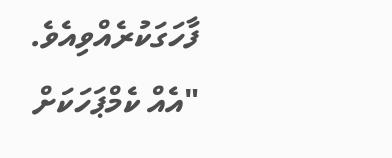ފާހަގަކުރެއްވިއެވެ.
"އެއް ކެމްޕަހަކަށް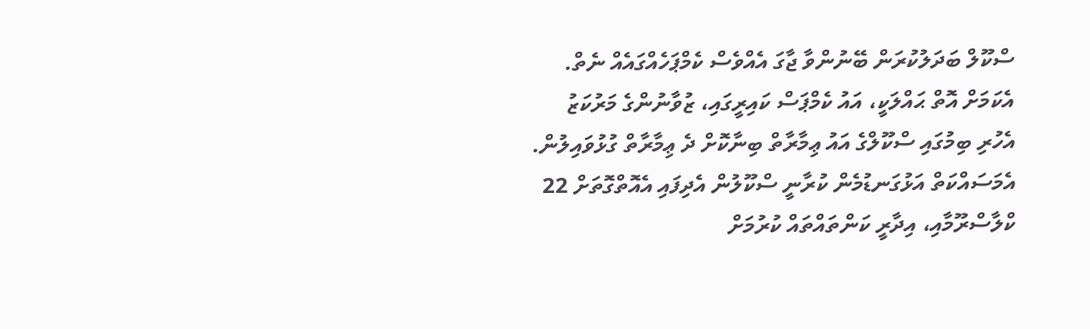ސްކޫލް ބަދަލުކުރަން ބޭނުންވާ ޖާގަ އެއްވެސް ކެމްޕަހެއްގައެއް ނެތް. އެކަމަށް އޮތް ޙައްލަކީ، އައު ކެމްޕަސް ކައިރީގައި، ޒުވާނުންގެ މަރުކަޒު އެހުރި ބިމުގައި ސްކޫލްގެ އައު ޢިމާރާތް ބިނާކޮށް ދެ ޢިމާރާތް ގުޅުވައިލުން. އެމަސައްކަތް އަޅުގަނޑުމެން ކުރާނީ ސްކޫލުން އެދިފައި އެއޮތްގޮތަށް 22 ކްލާސްރޫމާއި، އިދާރީ ކަންތައްތައް ކުރުމަށް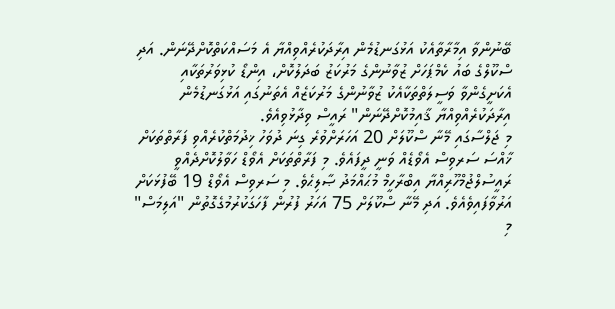ބޭނުންވާ އިމާރާތާއެކު އަޅުގަނޑުމެން އިރާދަކުރެއްވިއްޔާ އެ މަސައްކަތްކޮށްދޭނަން. އަދި ސްކޫލްގެ ބައު ކެމްޕަހަށް ޒުވާނުންގެ މަރުކަޒު ބަދަލުކޮށް، އިންޑޯ ކުޅިވަރުތަކާއި އެކަށީގެންވާ ވަސީލަތްތަކާއެކު ޒުވާނުންގެ މަރުކަޒެއް އެތަނުގައި އަޅުގަނޑުމެން އިރާދަކުރެއްވިއްޔާ ޤާއިމުކޮށްދޭނަން" ރައީސް ވިދާޅުވިއެވެ.
މި ޖަލްސާގައި މޭނާ ސްކޫލަށް 20 އަހަރަށްވުރެ ގިނަ ދުވަހު ޚިދުމަތްކުރެއްވި ފަރާތްތަކަށް ޚާއްސަ ސަރވިސް އެވޯޑެއް ވަނީ ދީފައެވެ. މި ފަރާތްތަކަށް އެވޯޑް ހަވާލުކޮށްދެއްވީ ރައީސުލްޖުމްހޫރިއްޔާ އިބްރާހީމް މުޙައްމަދު ޞާލިޙެވެ. މި ސަރވިސް އެވޯޑް 19 ބޭފުޅަކަށް އަރުވާފައިވެއެވެ. އަދި މޭނާ ސްކޫލަށް 75 އަހަރު ފުރުން ފާހަގަކުރުމުގެގޮތުން "އަލިމަސް" މި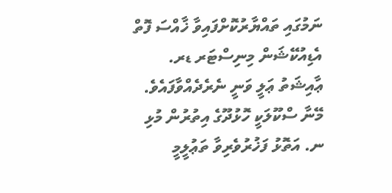ނަމުގައި ތައްޔާރުކޮށްފައިވާ ޚާއްސަ ފޮތް އެޑިއުކޭޝަން މިނިސްޓަރ ޑރ. ޢާއިޝަތު ޢަލީ ވަނީ ނެރެދެއްވާފައެވެ.
މޭނާ ސްކޫލަކީ ހޮޅުދޫގެ އިތުރުން މުޅި ނ. އަތޮޅު ފަޚުރުވެރިވާ ތަޢުލީމީ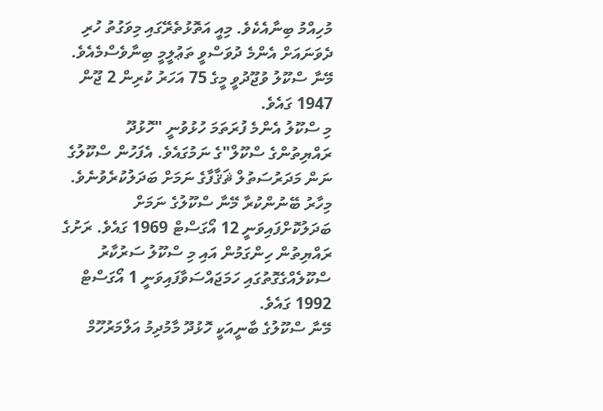މުހިއްމު ބިނާއެކެވެ. މިއީ އަތޮޅުތެރޭގައި މިވަގުތު ހުރި ދެވަނައަށް އެންމެ ދުވަސްވީ ތަޢުލީމީ ބިނާވެސްމެއެވެ. މޭނާ ސްކޫލު ވުޖޫދުވީ މީގެ 75 އަހަރު ކުރިން 2 ޖޫން 1947 ގައެވެ.
މި ސްކޫލު އެންމެ ފުރަތަމަ ހުޅުވުނީ "ހޮޅުދޫ ރައްޔިތުންގެ ސްކޫލް"ގެ ނަމުގައެވެ. އެފަހުން ސްކޫލުގެ ނަން މަދަރުސަތުލް ޘަޤާފާގެ ނަމަށް ބަދަލުކުރެވުނެވެ. މިހާރު ބޭނުންކުރާ މޭނާ ސްކޫލުގެ ނަމަށް ބަދަލުކޮށްފައިވަނީ 12 އޯގަސްޓް 1969 ގައެވެ. ރަށުގެ ރައްޔިތުން ހިންގަމުން އައި މި ސްކޫލު ސަރުކާރު ސްކޫލެއްގެގޮތުގައި ހަމަޖައްސަވާފައިވަނީ 1 އޯގަސްޓް 1992 ގައެވެ.
މޭނާ ސްކޫލުގެ ބާނީއަކީ ހޮޅުދޫ މާމުދިމު އަލްމަރުހޫމް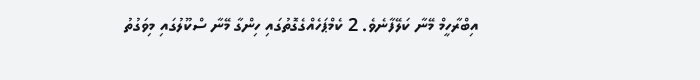އިބްރާހީމް މޭނާ ކަލޭފާނެވެ. 2 ކެމްޕަހެއްގެގޮތުގައި ހިންގާ މޭނާ ސްކޫލުގައި މިވަގުތު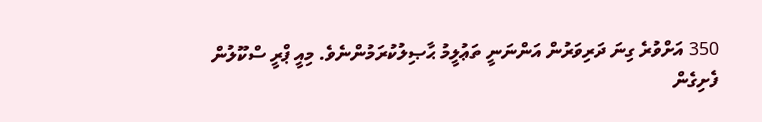350 އަށްވުރެ ގިނަ ދަރިވަރުން އަންނަނީ ތަޢުލީމު ޙާޞިލުކުރަމުންނެވެ. މިއީ ޕްރީ ސްކޫލުން
ފެށިގެން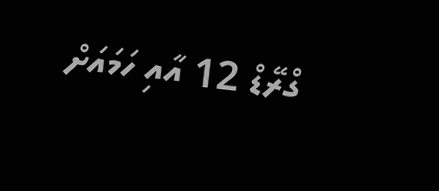ގްރޭޑް 12 އާއި ހަމައަށް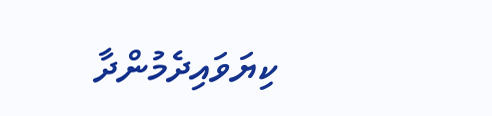ކިޔަވައިދެމުންދާ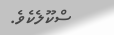ސްކޫލެކެވެ.